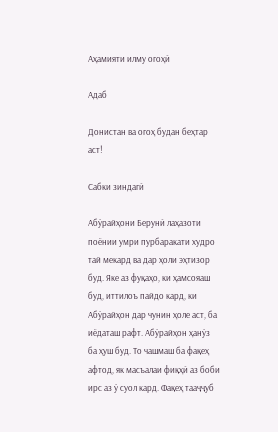Аҳамияти илму огоҳӣ

Адаб

Донистан ва огоҳ будан беҳтар аст!

Сабки зиндагӣ

Абӯрайҳони Берунӣ лаҳазоти поёнии умри пурбаракати худро тай мекард ва дар ҳоли эҳтизор буд. Яке аз фуқаҳо, ки ҳамсояаш буд, иттилоъ пайдо кард, ки Абӯрайҳон дар чунин ҳоле аст, ба иёдаташ рафт. Абӯрайҳон ҳанӯз ба ҳуш буд. То чашмаш ба фақеҳ афтод, як масъалаи фиқҳӣ аз боби ирс аз ӯ суол кард. Фақеҳ тааҷҷуб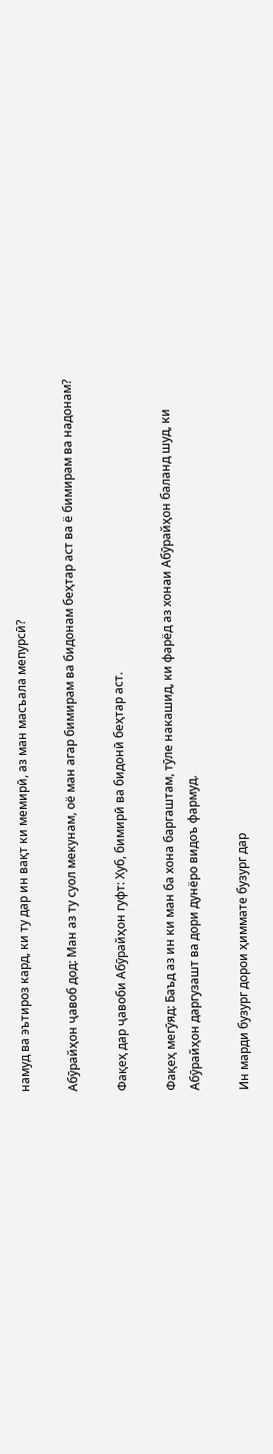намуд ва эътироз кард, ки ту дар ин вақт ки мемирӣ, аз ман масъала мепурсӣ?

Абӯрайҳон ҷавоб дод: Ман аз ту суол мекунам, оё ман агар бимирам ва бидонам беҳтар аст ва ё бимирам ва надонам?

Фақеҳ дар ҷавоби Абӯрайҳон гуфт: Хуб, бимирӣ ва бидонӣ беҳтар аст.

Фақеҳ мегӯяд: Баъд аз ин ки ман ба хона баргаштам, тӯле накашид, ки фарёд аз хонаи Абӯрайҳон баланд шуд, ки Абӯрайҳон даргузашт ва дори дунёро видоъ фармуд.

Ин марди бузург дорои ҳиммате бузург дар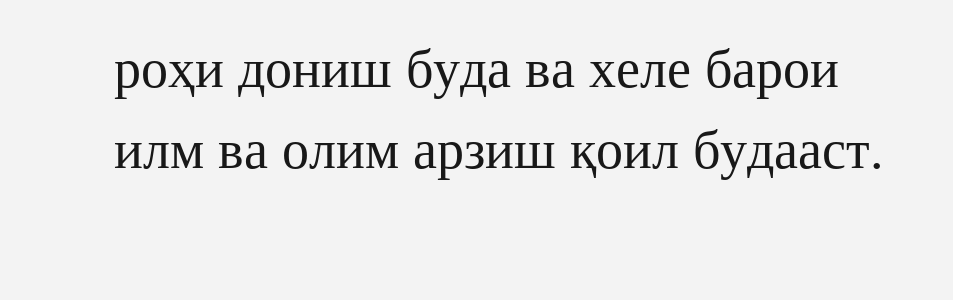роҳи дониш буда ва хеле барои илм ва олим арзиш қоил будааст.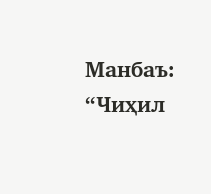Манбаъ: “Чиҳил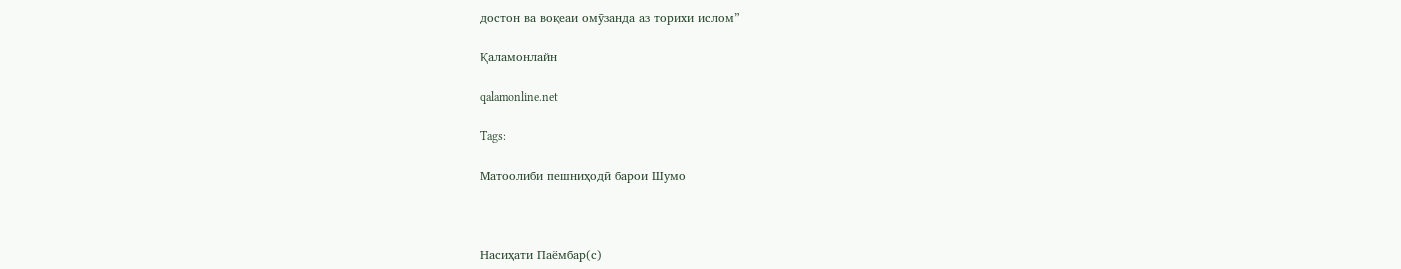достон ва воқеаи омӯзанда аз торихи ислом”

Қаламонлайн

qalamonline.net

Tags:

Матоолиби пешниҳодӣ барои Шумо



Насиҳати Паёмбар(с)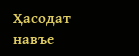Ҳасодат навъе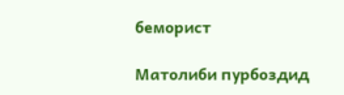беморист

Матолиби пурбоздид